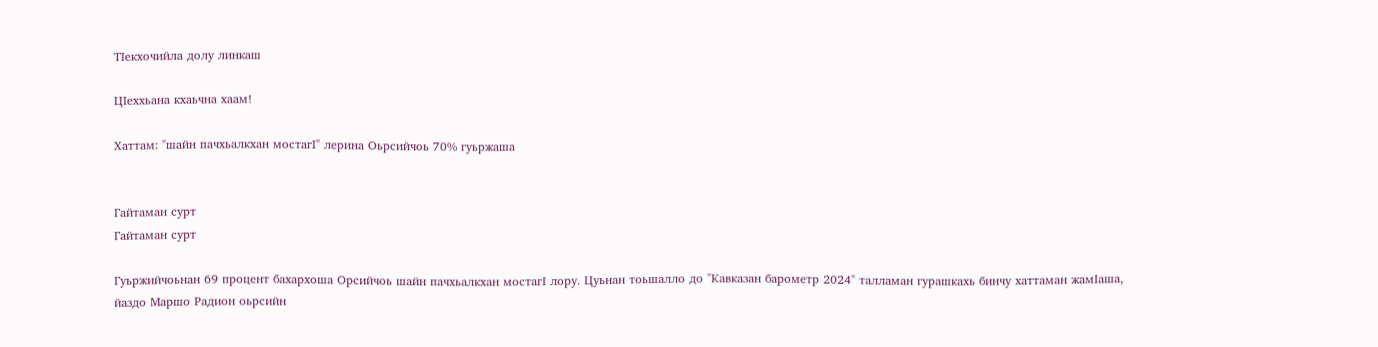ТIекхочийла долу линкаш

ЦIеххьана кхаьчна хаам!

Хаттам: "шайн пачхьалкхан мостагI" лерина Оьрсийчоь 70% гуьржаша


Гайтаман сурт
Гайтаман сурт

Гуьржийчоьнан 69 процент бахархоша Орсийчоь шайн пачхьалкхан мостагI лору. Цуьнан тоьшалло до "Кавказан барометр 2024" талламан гурашкахь бинчу хаттаман жамIаша, йаздо Маршо Радион оьрсийн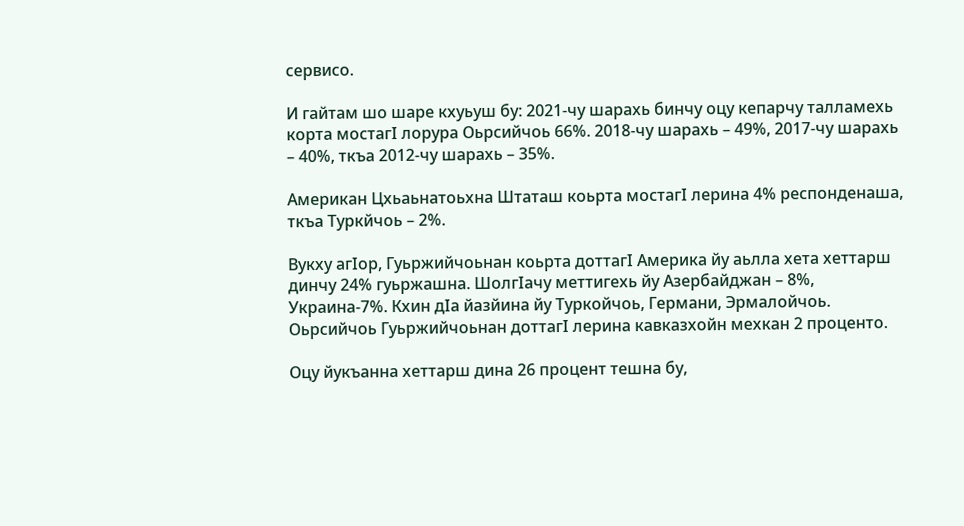сервисо.

И гайтам шо шаре кхуьуш бу: 2021-чу шарахь бинчу оцу кепарчу талламехь корта мостагI лорура Оьрсийчоь 66%. 2018-чу шарахь – 49%, 2017-чу шарахь – 40%, ткъа 2012-чу шарахь – 35%.

Американ Цхьаьнатоьхна Штаташ коьрта мостагI лерина 4% респонденаша, ткъа Туркйчоь – 2%.

Вукху агIор, Гуьржийчоьнан коьрта доттагI Америка йу аьлла хета хеттарш динчу 24% гуьржашна. ШолгIачу меттигехь йу Азербайджан – 8%, Украина-7%. Кхин дIа йазйина йу Туркойчоь, Германи, Эрмалойчоь. Оьрсийчоь Гуьржийчоьнан доттагI лерина кавказхойн мехкан 2 проценто.

Оцу йукъанна хеттарш дина 26 процент тешна бу,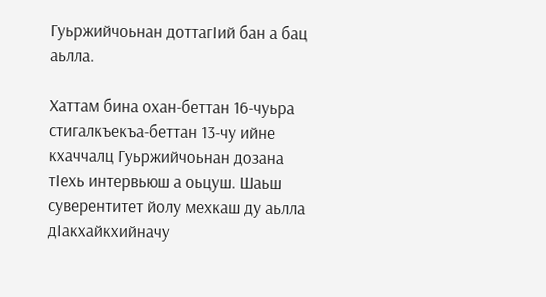Гуьржийчоьнан доттагIий бан а бац аьлла.

Хаттам бина охан-беттан 16-чуьра стигалкъекъа-беттан 13-чу ийне кхаччалц Гуьржийчоьнан дозана тIехь интервьюш а оьцуш. Шаьш суверентитет йолу мехкаш ду аьлла дIакхайкхийначу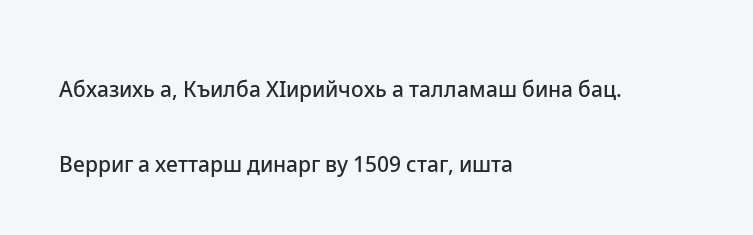Абхазихь а, Къилба ХIирийчохь а талламаш бина бац.

Верриг а хеттарш динарг ву 1509 стаг, ишта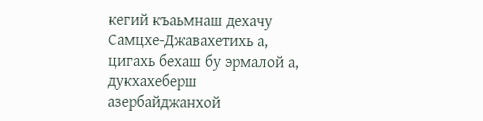кегий къаьмнаш дехачу Самцхе-Джавахетихь а, цигахь бехаш бу эрмалой а, дукхахеберш азербайджанхой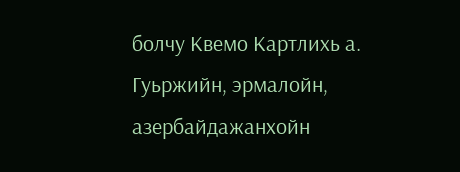болчу Квемо Картлихь а. Гуьржийн, эрмалойн, азербайдажанхойн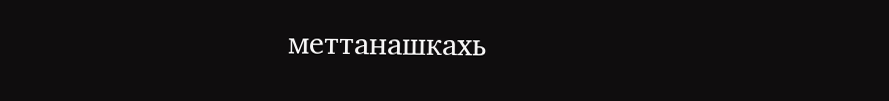меттанашкахь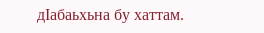дIабаьхьна бу хаттам.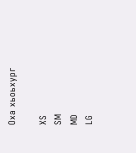Оха хьоьхург

XS
SM
MD
LG